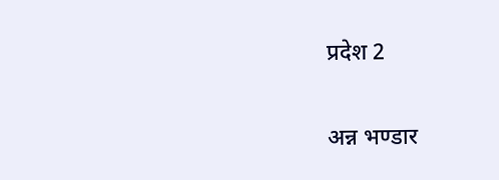प्रदेश 2

अन्न भण्डार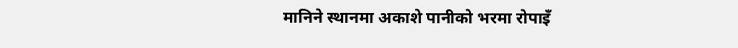मानिने स्थानमा अकाशे पानीको भरमा रोपाइँ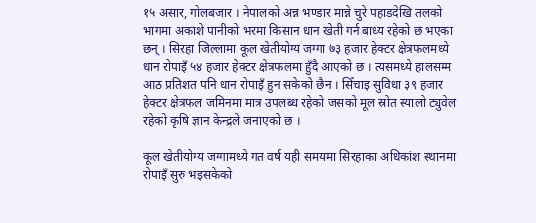१५ असार, गोलबजार । नेपालको अन्न भण्डार मान्ने चुरे पहाडदेखि तलको भागमा अकाशे पानीको भरमा किसान धान खेती गर्न बाध्य रहेको छ भएका छन् । सिरहा जिल्लामा कूल खेतीयोग्य जग्गा ७३ हजार हेक्टर क्षेत्रफलमध्ये धान रोपाइँ ५४ हजार हेक्टर क्षेत्रफलमा हुँदै आएको छ । त्यसमध्ये हालसम्म आठ प्रतिशत पनि धान रोपाइँ हुन सकेको छैन । सिँचाइ सुविधा ३९ हजार हेक्टर क्षेत्रफल जमिनमा मात्र उपलब्ध रहेको जसको मूल स्रोत स्यालो ट्युवेल रहेको कृषि ज्ञान केन्द्रले जनाएको छ ।

कूल खेतीयोग्य जग्गामध्ये गत वर्ष यही समयमा सिरहाका अधिकांश स्थानमा रोपाइँ सुरु भइसकेको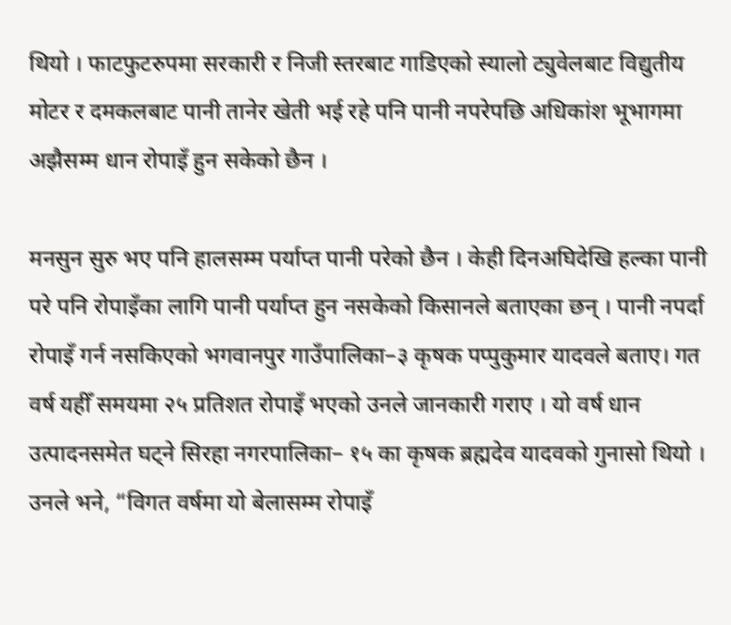थियो । फाटफुटरुपमा सरकारी र निजी स्तरबाट गाडिएको स्यालो ट्युवेलबाट विद्युतीय मोटर र दमकलबाट पानी तानेर खेती भई रहे पनि पानी नपरेपछि अधिकांश भूभागमा अझैसम्म धान रोपाइँ हुन सकेको छैन ।

मनसुन सुरु भए पनि हालसम्म पर्याप्त पानी परेको छैन । केही दिनअघिदेखि हल्का पानी परे पनि रोपाइँका लागि पानी पर्याप्त हुन नसकेको किसानले बताएका छन् । पानी नपर्दा रोपाइँ गर्न नसकिएको भगवानपुर गाउँपालिका–३ कृषक पप्पुकुमार यादवले बताए। गत वर्ष यहीँ समयमा २५ प्रतिशत रोपाइँ भएको उनले जानकारी गराए । यो वर्ष धान उत्पादनसमेत घट्ने सिरहा नगरपालिका– १५ का कृषक ब्रह्मदेव यादवको गुनासो थियो । उनले भने, “विगत वर्षमा यो बेलासम्म रोपाइँ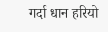गर्दा धान हरियो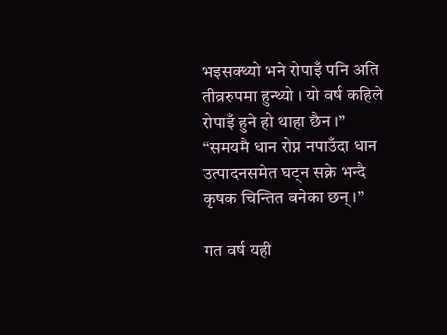भइसक्थ्यो भने रोपाइँ पनि अति तीव्ररुपमा हुन्थ्यो । यो वर्ष कहिले रोपाइँ हुने हो थाहा छैन ।” “समयमै धान रोप्न नपाउँदा धान उत्पादनसमेत घट्न सक्ने भन्दै कृषक चिन्तित बनेका छन् ।”

गत वर्ष यही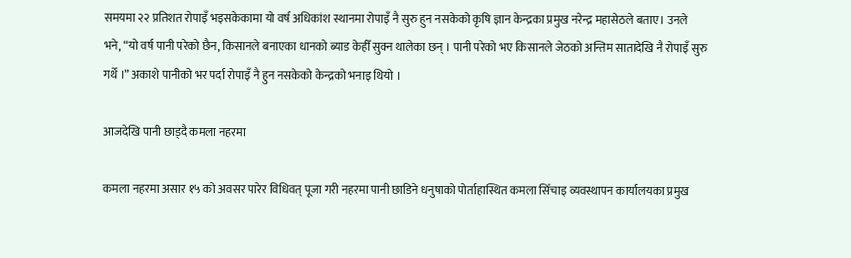समयमा २२ प्रतिशत रोपाइँ भइसकेकामा यो वर्ष अधिकांश स्थानमा रोपाइँ नै सुरु हुन नसकेको कृषि ज्ञान केन्द्रका प्रमुख नरेन्द्र महासेठले बताए। उनले भने, “यो वर्ष पानी परेको छैन, किसानले बनाएका धानको ब्याड केहीँ सुक्न थालेका छन् । पानी परेको भए किसानले जेठको अन्तिम सातादेखि नै रोपाइँ सुरु गर्थे ।” अकाशे पानीको भर पर्दा रोपाइँ नै हुन नसकेको केन्द्रको भनाइ थियो ।

आजदेखि पानी छाड्दै कमला नहरमा

कमला नहरमा असार १५ को अवसर पारेर विधिवत् पूजा गरी नहरमा पानी छाडिने धनुषाको पोर्ताहास्थित कमला सिँचाइ व्यवस्थापन कार्यालयका प्रमुख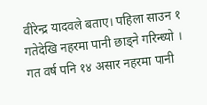वीरेन्द्र यादवले बताए। पहिला साउन १ गतेदेखि नहरमा पानी छाड्ने गरिन्थ्यो । गत वर्ष पनि १४ असार नहरमा पानी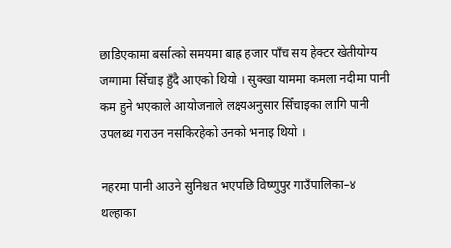छाडिएकामा बर्सात्को समयमा बाह्र हजार पाँच सय हेक्टर खेतीयोग्य जग्गामा सिँचाइ हुँदै आएको थियो । सुक्खा याममा कमला नदीमा पानी कम हुने भएकाले आयोजनाले लक्ष्यअनुसार सिँचाइका लागि पानी उपलब्ध गराउन नसकिरहेको उनको भनाइ थियो ।

नहरमा पानी आउने सुनिश्चत भएपछि विष्णुपुर गाउँपालिका–४ थल्हाका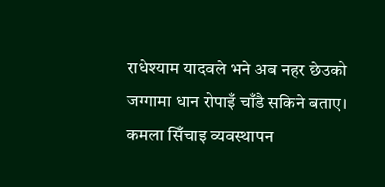राधेश्याम यादवले भने अब नहर छेउको जग्गामा धान रोपाइँ चाँडै सकिने बताए। कमला सिँचाइ व्यवस्थापन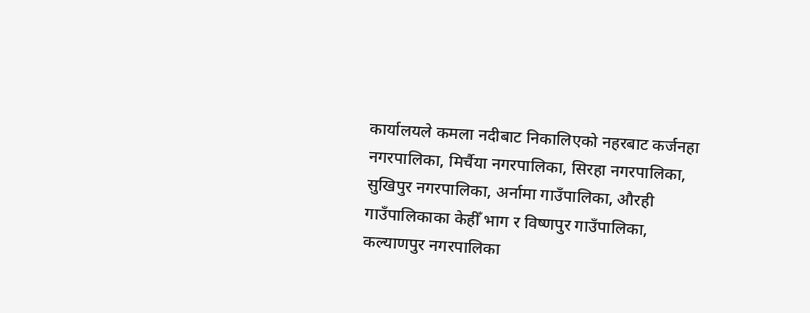कार्यालयले कमला नदीबाट निकालिएको नहरबाट कर्जनहा नगरपालिका, मिर्चैया नगरपालिका, सिरहा नगरपालिका, सुखिपुर नगरपालिका, अर्नामा गाउँपालिका, औरही गाउँपालिकाका केहीँ भाग र विष्णपुर गाउँपालिका, कल्याणपुर नगरपालिका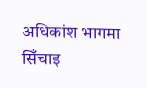अधिकांश भागमा सिँचाइ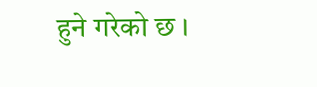हुने गरेको छ ।